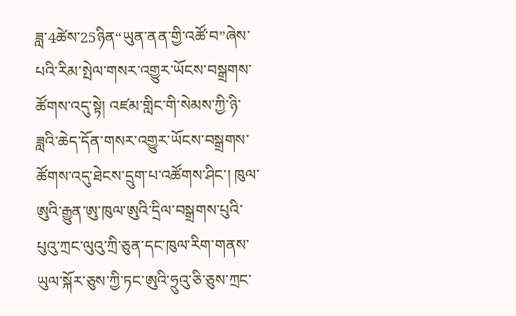ཟླ་4ཚེས་25ཉིན“ཡུན་ནན་གྱི་འཚོ་བ”ཞེས་པའི་རིམ་སྤེལ་གསར་འགྱུར་ཡོངས་བསྒྲགས་ཚོགས་འདུ་སྟེ། འཛམ་གླིང་གི་སེམས་ཀྱི་ཉི་ཟླའི་ཆེད་དོན་གསར་འགྱུར་ཡོངས་བསྒྲགས་ཚོགས་འདུ་ཐེངས་དྲུག་པ་འཚོགས་ཤིང་། ཁུལ་ཨུའི་རྒྱུན་ཨུ་ཁུལ་ཨུའི་དྲིལ་བསྒྲགས་པུའི་པུའུ་ཀྲང་ལུའུ་ཀྲི་ཅུན་དང་ཁུལ་རིག་གནས་ཡུལ་སྐོར་ཅུས་ཀྱི་ཏང་ཨུའི་ཧྲུའུ་ཅི་ཅུས་ཀྲང་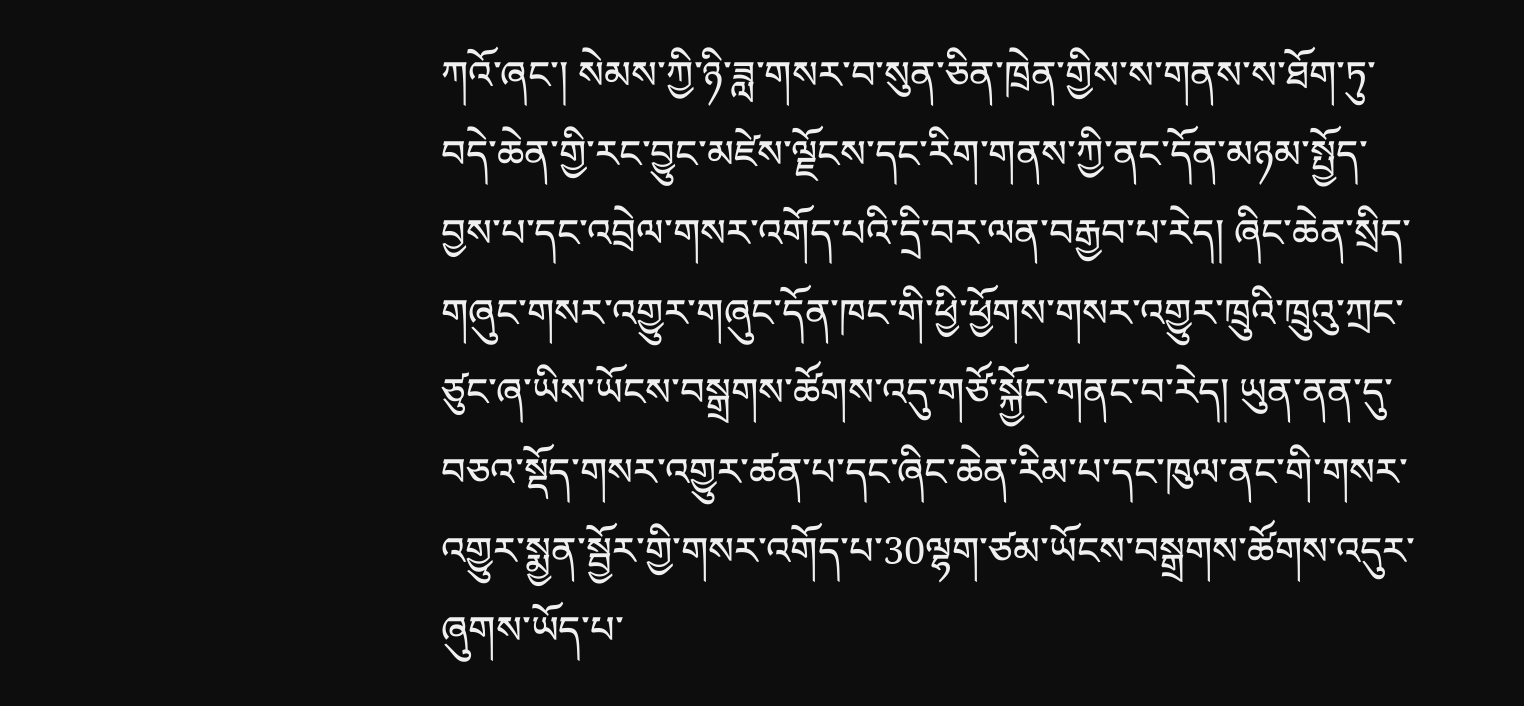ཀའོ་ཞང་། སེམས་ཀྱི་ཉི་ཟླ་གསར་བ་སུན་ཅིན་ཁྲེན་གྱིས་ས་གནས་ས་ཐོག་ཏུ་བདེ་ཆེན་གྱི་རང་བྱུང་མཛེས་ལྗོངས་དང་རིག་གནས་ཀྱི་ནང་དོན་མཉམ་སྤྱོད་བྱས་པ་དང་འབྲེལ་གསར་འགོད་པའི་དྲི་བར་ལན་བརྒྱབ་པ་རེད། ཞིང་ཆེན་སྲིད་གཞུང་གསར་འགྱུར་གཞུང་དོན་ཁང་གི་ཕྱི་ཕྱོགས་གསར་འགྱུར་ཁྲུའི་ཁྲུའུ་ཀྲང་ཙུང་ཞ་ཡིས་ཡོངས་བསྒྲགས་ཚོགས་འདུ་གཙོ་སྐྱོང་གནང་བ་རེད། ཡུན་ནན་དུ་བཅའ་སྡོད་གསར་འགྱུར་ཚན་པ་དང་ཞིང་ཆེན་རིམ་པ་དང་ཁུལ་ནང་གི་གསར་འགྱུར་སྨྱན་སྦྱོར་གྱི་གསར་འགོད་པ་30ལྷག་ཙམ་ཡོངས་བསྒྲགས་ཚོགས་འདུར་ཞུགས་ཡོད་པ་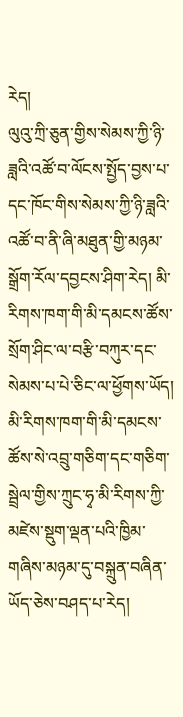རེད།
ལུའུ་ཀྲི་ཅུན་གྱིས་སེམས་ཀྱི་ཉི་ཟླའི་འཚོ་བ་ལོངས་སྤྱོད་བྱས་པ་དང་ཁོང་གིས་སེམས་ཀྱི་ཉི་ཟླའི་འཚོ་བ་ནི་ཞི་མཐུན་གྱི་མཉམ་སྒྲོག་རོལ་དབྱངས་ཤིག་རེད། མི་རིགས་ཁག་གི་མི་དམངས་ཚོས་སྲོག་ཤིང་ལ་བརྩི་བཀུར་དང་སེམས་པ་པེ་ཅིང་ལ་ཕྱོགས་ཡོད། མི་རིགས་ཁག་གི་མི་དམངས་ཚོས་སེ་འབྲུ་གཅིག་དང་གཅིག་སྦྲེལ་གྱིས་ཀྲུང་ཧྭ་མི་རིགས་ཀྱི་མཛེས་སྡུག་ལྡན་པའི་ཁྱིམ་གཞིས་མཉམ་དུ་བསྐྲུན་བཞིན་ཡོད་ཅེས་བཤད་པ་རེད།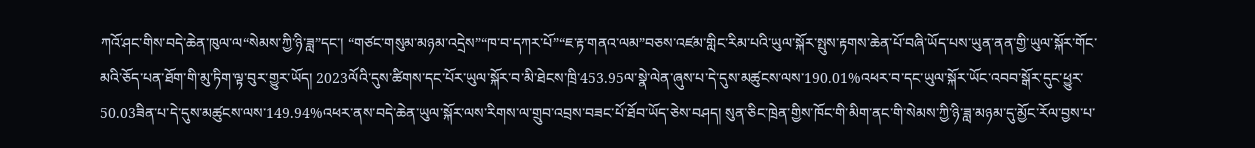ཀའོ་ཤང་གིས་བདེ་ཆེན་ཁུལ་ལ“སེམས་ཀྱི་ཉི་ཟླ”དང་། “གཙང་གསུམ་མཉམ་འདྲེས”“ཁ་བ་དཀར་པོ”“ཇ་རྟ་གནའ་ལམ”བཅས་འཛམ་གླིང་རིམ་པའི་ཡུལ་སྐོར་སྤུས་རྟགས་ཆེན་པོ་བཞི་ཡོད་པས་ཡུན་ནན་གྱི་ཡུལ་སྐོར་གོང་མའི་ཅོད་པན་ཐོག་གི་མུ་ཏིག་ལྟ་བུར་གྱུར་ཡོད། 2023ལོའི་དུས་ཚིགས་དང་པོར་ཡུལ་སྐོར་བ་མི་ཐེངས་ཁྲི་453.95ལ་སྣེ་ལེན་ཞུས་པ་དེ་དུས་མཚུངས་ལས་190.01%འཕར་བ་དང་ཡུལ་སྐོར་ཡོང་འབབ་སྒོར་དུང་ཕྱུར་50.03ཟིན་པ་དེ་དུས་མཚུངས་ལས་149.94%འཕར་ནས་བདེ་ཆེན་ཡུལ་སྐོར་ལས་རིགས་ལ་གྲུབ་འབྲས་བཟང་པོ་ཐོབ་ཡོད་ཅེས་བཤད། སུན་ཅིང་ཁྲེན་གྱིས་ཁོང་གི་མིག་ནང་གི་སེམས་ཀྱི་ཉི་ཟླ་མཉམ་དུ་མྱོང་རོལ་བྱས་པ་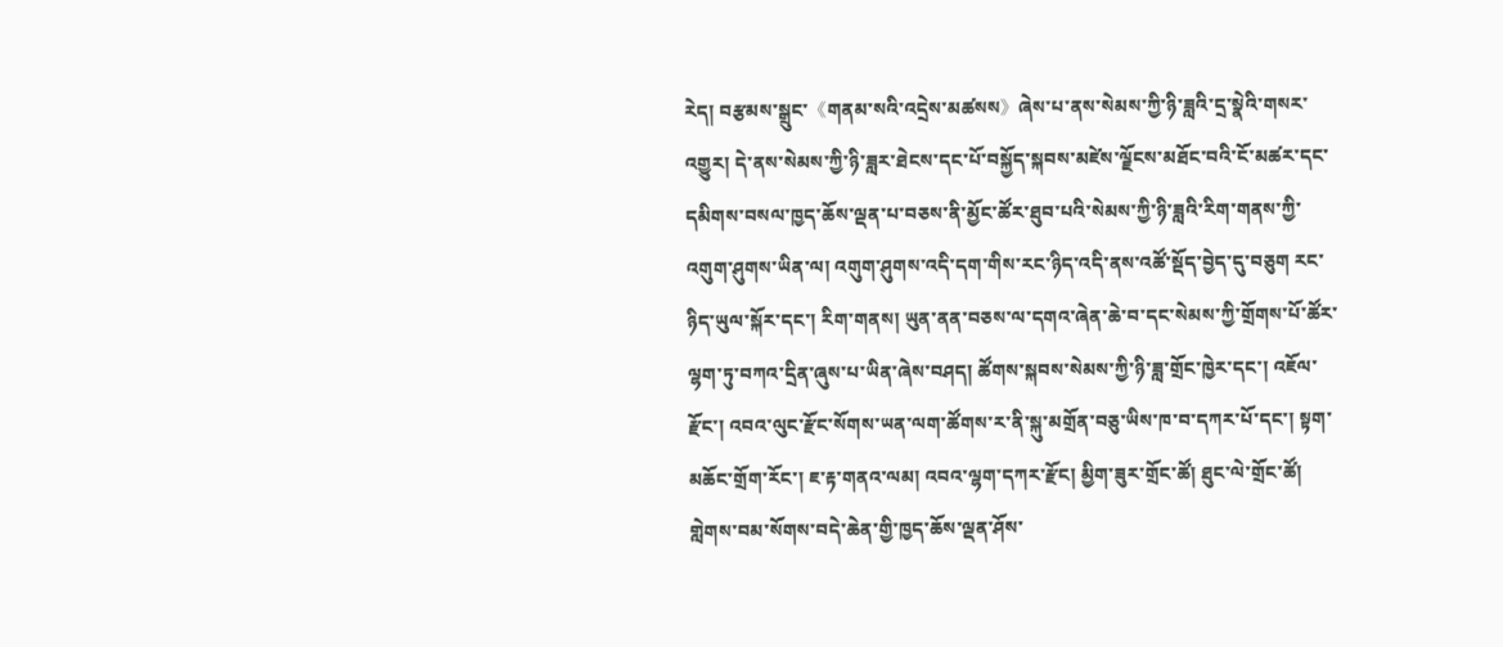རེད། བརྩམས་སྒྲུང་《གནམ་སའི་འདྲེས་མཚསས》ཞེས་པ་ནས་སེམས་ཀྱི་ཉི་ཟླའི་དྲ་སྣེའི་གསར་འགྱུར། དེ་ནས་སེམས་ཀྱི་ཉི་ཟླར་ཐེངས་དང་པོ་བསྐྱོད་སྐབས་མཛེས་ལྗོངས་མཐོང་བའི་ངོ་མཚར་དང་དམིགས་བསལ་ཁྱད་ཆོས་ལྡན་པ་བཅས་ནི་མྱོང་ཚོར་ཐུབ་པའི་སེམས་ཀྱི་ཉི་ཟླའི་རིག་གནས་ཀྱི་འགུག་ཤུགས་ཡིན་ལ། འགུག་ཤུགས་འདི་དག་གིས་རང་ཉིད་འདི་ནས་འཚོ་སྡོད་བྱེད་དུ་བཅུག རང་ཉིད་ཡུལ་སྐོར་དང་། རིག་གནས། ཡུན་ནན་བཅས་ལ་དགའ་ཞེན་ཆེ་བ་དང་སེམས་ཀྱི་གྲོགས་པོ་ཚོར་ལྷག་ཏུ་བཀའ་དྲིན་ཞུས་པ་ཡིན་ཞེས་བཤད། ཚོགས་སྐབས་སེམས་ཀྱི་ཉི་ཟླ་གྲོང་ཁྱེར་དང་། འཇོལ་རྫོང་། འབའ་ལུང་རྫོང་སོགས་ཡན་ལག་ཚོགས་ར་ནི་སྐུ་མགྲོན་བཅུ་ཡིས་ཁ་བ་དཀར་པོ་དང་། སྟག་མཆོང་གྲོག་རོང་། ཇ་རྟ་གནའ་ལམ། འབའ་ལྷག་དཀར་རྫོང། མྱིག་ཟུར་གྲོང་ཚོ། ཐུང་ལེ་གྲོང་ཚོ། གླེགས་བམ་སོགས་བདེ་ཆེན་གྱི་ཁྱད་ཆོས་ལྡན་ཤོས་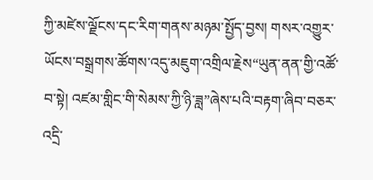ཀྱི་མཛེས་ལྗོངས་དང་རིག་གནས་མཉམ་སྤྱོད་བྱས། གསར་འགྱུར་ཡོངས་བསྒྲགས་ཚོགས་འདུ་མཇུག་འགྲིལ་རྗེས“ཡུན་ནན་གྱི་འཚོ་བ་སྟེ། འཛམ་གླིང་གི་སེམས་ཀྱི་ཉི་ཟླ”ཞེས་པའི་བརྟག་ཞིབ་བཅར་འདྲི་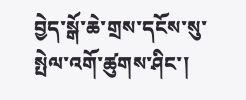བྱེད་སྒོ་ཆེ་གྲས་དངོས་སུ་སྤེལ་འགོ་ཚུགས་ཤིང་།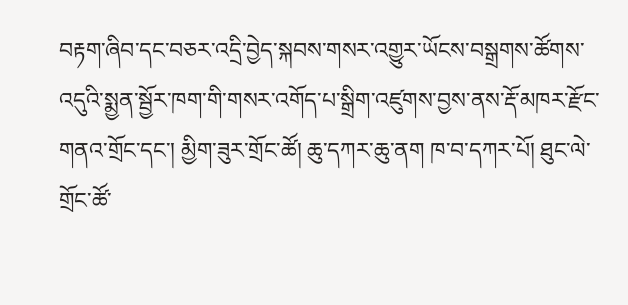བརྟག་ཞིབ་དང་བཅར་འདྲི་བྱེད་སྐབས་གསར་འགྱུར་ཡོངས་བསྒྲགས་ཚོགས་འདུའི་སྨྱན་སྦྱོར་ཁག་གི་གསར་འགོད་པ་སྒྲིག་འཛུགས་བྱས་ནས་རྡོ་མཁར་རྫོང་གནའ་གྲོང་དང་། མྱིག་ཟུར་གྲོང་ཚོ། ཆུ་དཀར་ཆུ་ནག ཁ་བ་དཀར་པོ། ཐུང་ལེ་གྲོང་ཚོ་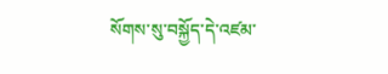སོགས་སུ་བསྐྱོད་དེ་འཛམ་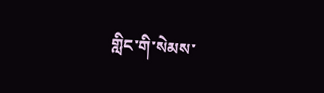གླིང་གི་སེམས་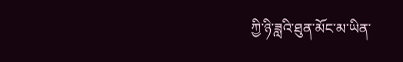ཀྱི་ཉི་ཟླའི་ཐུན་མོང་མ་ཡིན་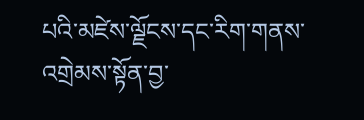པའི་མཛེས་ལྗོངས་དང་རིག་གནས་འགྲེམས་སྟོན་བྱ་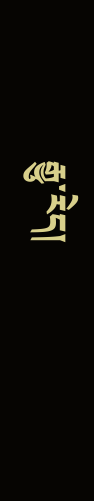རྒྱུ་རེད།